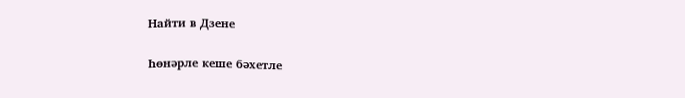Найти в Дзене

Һөнәрле кеше бәхетле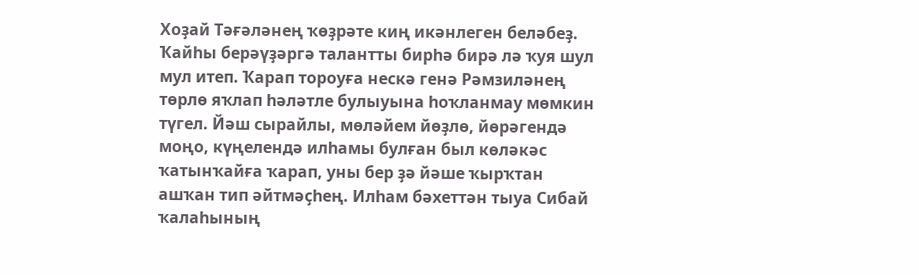Хоҙай Тәғәләнең ҡөҙрәте киң икәнлеген беләбеҙ. Ҡайһы берәүҙәргә талантты бирһә бирә лә ҡуя шул мул итеп. Ҡарап тороуға нескә генә Рәмзиләнең төрлө яҡлап һәләтле булыуына һоҡланмау мөмкин түгел. Йәш сырайлы, мөләйем йөҙлө, йөрәгендә моңо, күңелендә илһамы булған был көләкәс ҡатынҡайға ҡарап, уны бер ҙә йәше ҡырҡтан ашҡан тип әйтмәҫһең. Илһам бәхеттән тыуа Сибай ҡалаһының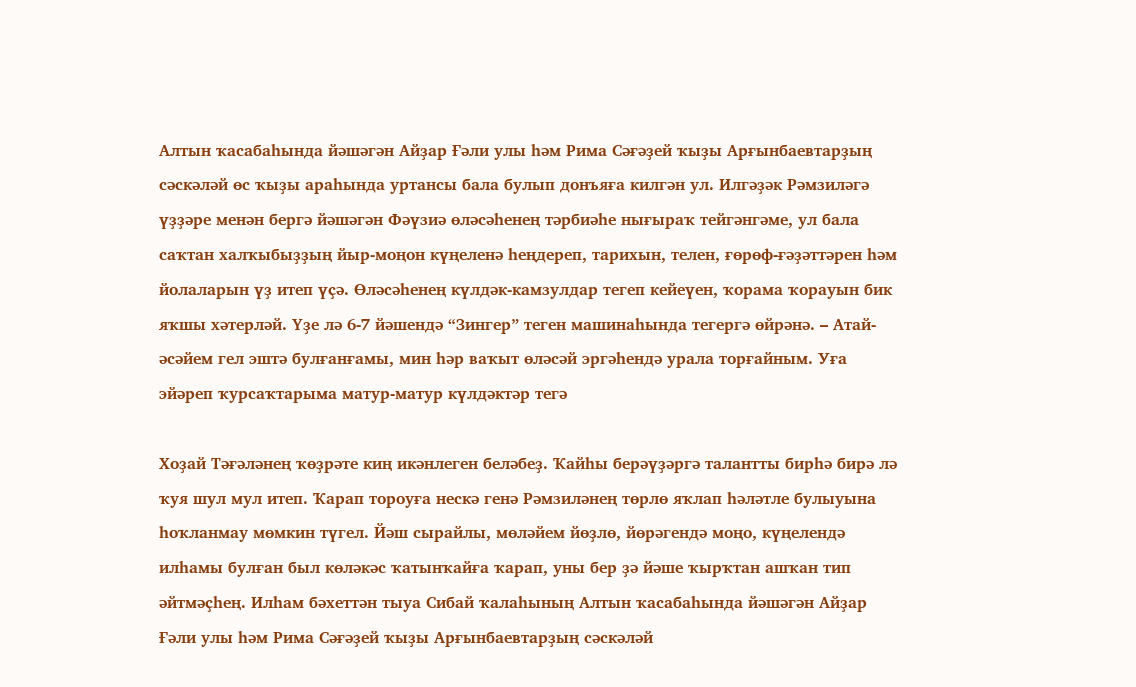Алтын ҡасабаһында йәшәгән Айҙар Ғәли улы һәм Рима Сәғәҙей ҡыҙы Арғынбаевтарҙың сәскәләй өс ҡыҙы араһында уртансы бала булып донъяға килгән ул. Илгәҙәк Рәмзиләгә үҙҙәре менән бергә йәшәгән Фәүзиә өләсәһенең тәрбиәһе нығыраҡ тейгәнгәме, ул бала саҡтан халҡыбыҙҙың йыр-моңон күңеленә һеңдереп, тарихын, телен, ғөрөф-ғәҙәттәрен һәм йолаларын үҙ итеп үҫә. Өләсәһенең күлдәк-камзулдар тегеп кейеүен, ҡорама ҡорауын бик яҡшы хәтерләй. Үҙе лә 6-7 йәшендә “Зингер” теген машинаһында тегергә өйрәнә. – Атай-әсәйем гел эштә булғанғамы, мин һәр ваҡыт өләсәй эргәһендә урала торғайным. Уға эйәреп ҡурсаҡтарыма матур-матур күлдәктәр тегә

Хоҙай Тәғәләнең ҡөҙрәте киң икәнлеген беләбеҙ. Ҡайһы берәүҙәргә талантты бирһә бирә лә ҡуя шул мул итеп. Ҡарап тороуға нескә генә Рәмзиләнең төрлө яҡлап һәләтле булыуына һоҡланмау мөмкин түгел. Йәш сырайлы, мөләйем йөҙлө, йөрәгендә моңо, күңелендә илһамы булған был көләкәс ҡатынҡайға ҡарап, уны бер ҙә йәше ҡырҡтан ашҡан тип әйтмәҫһең. Илһам бәхеттән тыуа Сибай ҡалаһының Алтын ҡасабаһында йәшәгән Айҙар Ғәли улы һәм Рима Сәғәҙей ҡыҙы Арғынбаевтарҙың сәскәләй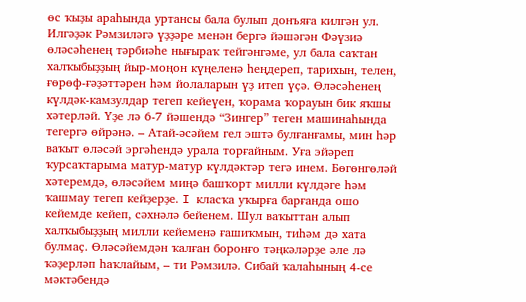өс ҡыҙы араһында уртансы бала булып донъяға килгән ул. Илгәҙәк Рәмзиләгә үҙҙәре менән бергә йәшәгән Фәүзиә өләсәһенең тәрбиәһе нығыраҡ тейгәнгәме, ул бала саҡтан халҡыбыҙҙың йыр-моңон күңеленә һеңдереп, тарихын, телен, ғөрөф-ғәҙәттәрен һәм йолаларын үҙ итеп үҫә. Өләсәһенең күлдәк-камзулдар тегеп кейеүен, ҡорама ҡорауын бик яҡшы хәтерләй. Үҙе лә 6-7 йәшендә “Зингер” теген машинаһында тегергә өйрәнә. – Атай-әсәйем гел эштә булғанғамы, мин һәр ваҡыт өләсәй эргәһендә урала торғайным. Уға эйәреп ҡурсаҡтарыма матур-матур күлдәктәр тегә инем. Бөгөнгөләй хәтеремдә, өләсәйем миңә башҡорт милли күлдәге һәм ҡашмау тегеп кейҙерҙе. I класҡа уҡырға барғанда ошо кейемде кейеп, сәхнәлә бейенем. Шул ваҡыттан алып халҡыбыҙҙың милли кейеменә ғашиҡмын, тиһәм дә хата булмаҫ. Өләсәйемдән ҡалған боронғо тәңкәләрҙе әле лә ҡәҙерләп һаҡлайым, – ти Рәмзилә. Сибай ҡалаһының 4-се мәктәбендә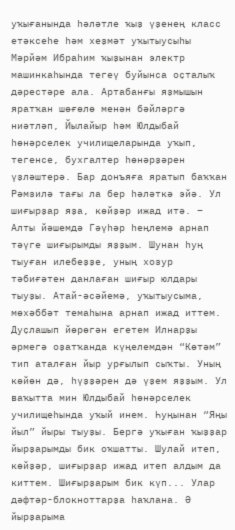уҡығанында һәләтле ҡыҙ үҙенең класс етәксеһе һәм хеҙмәт уҡытыусыһы Мәрйәм Ибраһим ҡыҙынан электр машинкаһында тегеү буйынса оҫталыҡ дәрестәре ала. Артабанғы яҙмышын яратҡан шөғөлө менән бәйләргә ниәтләп, Йылайыр һәм Юлдыбай һөнәрселек училищеларында уҡып, тегенсе, бухгалтер һөнәрҙәрен үҙләштерә. Бар донъяға яратып баҡҡан Рәмзилә тағы ла бер һәләткә эйә. Ул шиғырҙар яҙа, көйҙәр ижад итә. – Алты йәшемдә Гәүһәр һеңлемә арнап тәүге шиғырымды яҙҙым. Шунан һуң тыуған илебеҙҙе, уның хозур тәбиғәтен данлаған шиғыр юлдары тыуҙы. Атай-әсәйемә, уҡытыусыма, мөхәббәт темаһына арнап ижад иттем. Дуҫлашып йөрөгән егетем Илнарҙы әрмегә оҙатҡанда күңелемдән “Көтәм” тип аталған йыр урғылып сыҡты. Уның көйөн дә, һүҙҙәрен дә үҙем яҙҙым. Ул ваҡытта мин Юлдыбай һөнәрселек училищеһында уҡый инем. Һуңынан “Яңы йыл” йыры тыуҙы. Бергә уҡыған ҡыҙҙар йырҙарымды бик оҡшатты. Шулай итеп, көйҙәр, шиғырҙар ижад итеп алдым да киттем. Шиғырҙарым бик күп... Улар дәфтәр-блокноттарҙа һаҡлана. Ә йырҙарыма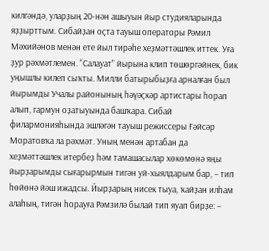килгәндә, уларҙың 20-нән ашыуын йыр студияларында яҙҙырттым. Сибайҙан оҫта тауыш операторы Рәмил Мәхийәнов менән ете йыл тирәһе хеҙмәттәшлек иттек. Уға ҙур рәхмәтлемен. “Салауат” йырына клип төшөргәйнек, бик уңышлы килеп сыҡты. Милли батырыбыҙға арналған был йырымды Учалы районының һәүәҫкәр артистары һорап алып, гармун оҙатыуында башҡара. Сибай филармонияһында эшләгән тауыш режиссеры Ғәйсәр Моратовҡа ла рәхмәт. Уның менән артабан да хеҙмәттәшлек итербеҙ һәм тамашасылар хөкөмөнә яңы йырҙарымды сығарырмын тигән уй-хыялдарым бар, – тип һөйөнә йәш ижадсы. Йырҙарың нисек тыуа, ҡайҙан илһам алаһың, тигән һорауға Рәмзилә былай тип яуап бирҙе: –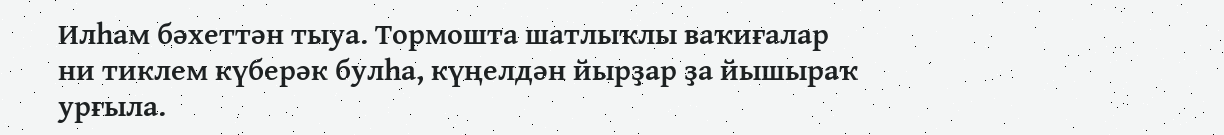Илһам бәхеттән тыуа. Тормошта шатлыҡлы ваҡиғалар ни тиклем күберәк булһа, күңелдән йырҙар ҙа йышыраҡ урғыла.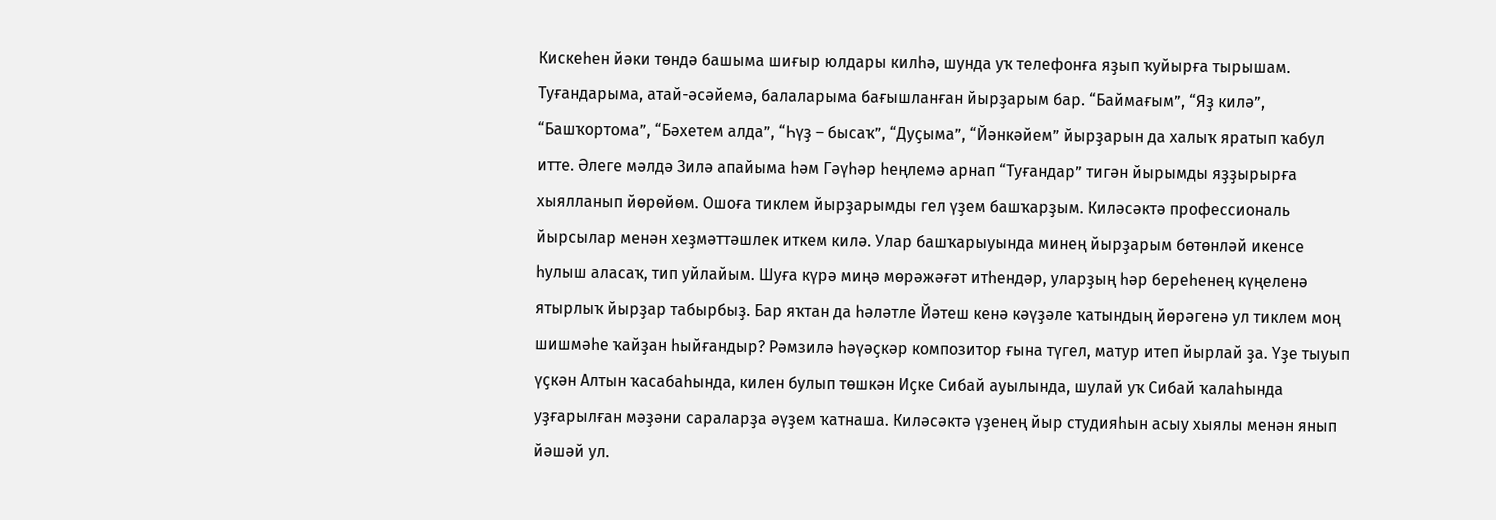Кискеһен йәки төндә башыма шиғыр юлдары килһә, шунда уҡ телефонға яҙып ҡуйырға тырышам. Туғандарыма, атай-әсәйемә, балаларыма бағышланған йырҙарым бар. “Баймағым”, “Яҙ килә”, “Башҡортома”, “Бәхетем алда”, “Һүҙ – бысаҡ”, “Дуҫыма”, “Йәнкәйем” йырҙарын да халыҡ яратып ҡабул итте. Әлеге мәлдә Зилә апайыма һәм Гәүһәр һеңлемә арнап “Туғандар” тигән йырымды яҙҙырырға хыялланып йөрөйөм. Ошоға тиклем йырҙарымды гел үҙем башҡарҙым. Киләсәктә профессиональ йырсылар менән хеҙмәттәшлек иткем килә. Улар башҡарыуында минең йырҙарым бөтөнләй икенсе һулыш аласаҡ, тип уйлайым. Шуға күрә миңә мөрәжәғәт итһендәр, уларҙың һәр береһенең күңеленә ятырлыҡ йырҙар табырбыҙ. Бар яҡтан да һәләтле Йәтеш кенә кәүҙәле ҡатындың йөрәгенә ул тиклем моң шишмәһе ҡайҙан һыйғандыр? Рәмзилә һәүәҫкәр композитор ғына түгел, матур итеп йырлай ҙа. Үҙе тыуып үҫкән Алтын ҡасабаһында, килен булып төшкән Иҫке Сибай ауылында, шулай уҡ Сибай ҡалаһында уҙғарылған мәҙәни сараларҙа әүҙем ҡатнаша. Киләсәктә үҙенең йыр студияһын асыу хыялы менән янып йәшәй ул.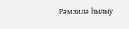Рәмзилә һылыу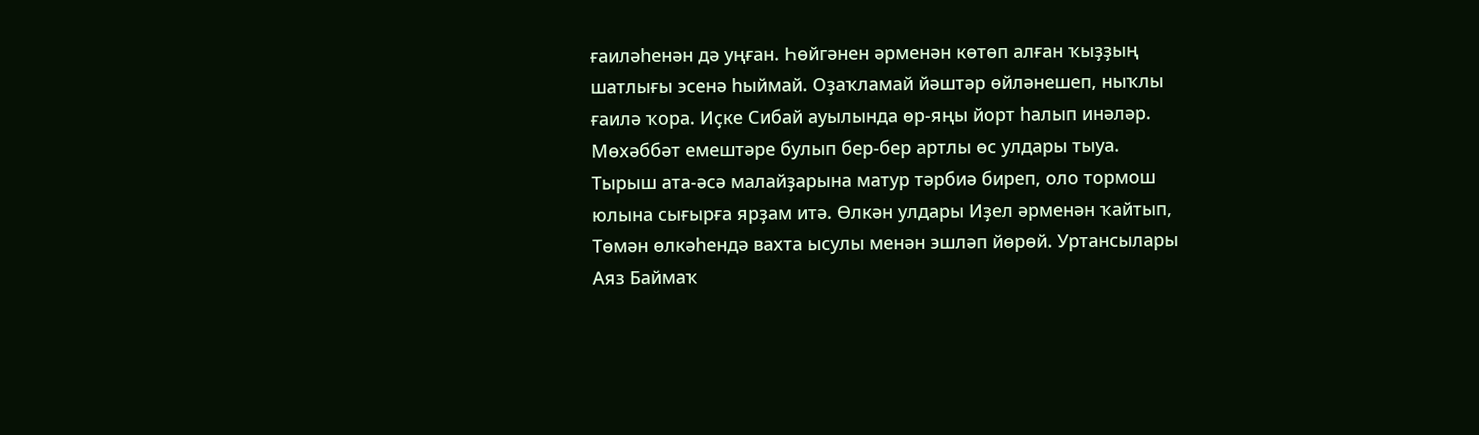ғаиләһенән дә уңған. Һөйгәнен әрменән көтөп алған ҡыҙҙың шатлығы эсенә һыймай. Оҙаҡламай йәштәр өйләнешеп, ныҡлы ғаилә ҡора. Иҫке Сибай ауылында өр-яңы йорт һалып инәләр. Мөхәббәт емештәре булып бер-бер артлы өс улдары тыуа. Тырыш ата-әсә малайҙарына матур тәрбиә биреп, оло тормош юлына сығырға ярҙам итә. Өлкән улдары Иҙел әрменән ҡайтып, Төмән өлкәһендә вахта ысулы менән эшләп йөрөй. Уртансылары Аяз Баймаҡ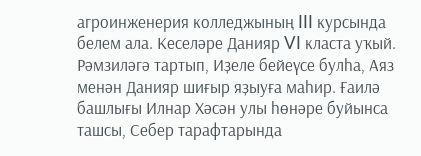агроинженерия колледжының III курсында белем ала. Кеселәре Данияр VI класта уҡый. Рәмзиләгә тартып, Иҙеле бейеүсе булһа, Аяз менән Данияр шиғыр яҙыуға маһир. Ғаилә башлығы Илнар Хәсән улы һөнәре буйынса ташсы, Себер тарафтарында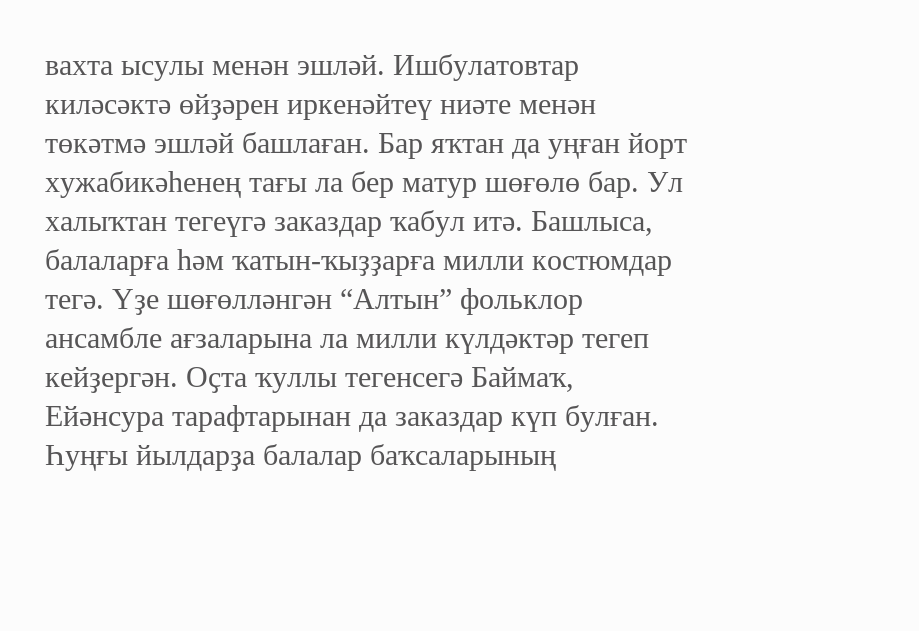вахта ысулы менән эшләй. Ишбулатовтар киләсәктә өйҙәрен иркенәйтеү ниәте менән төкәтмә эшләй башлаған. Бар яҡтан да уңған йорт хужабикәһенең тағы ла бер матур шөғөлө бар. Ул халыҡтан тегеүгә заказдар ҡабул итә. Башлыса, балаларға һәм ҡатын-ҡыҙҙарға милли костюмдар тегә. Үҙе шөғөлләнгән “Алтын” фольклор ансамбле ағзаларына ла милли күлдәктәр тегеп кейҙергән. Оҫта ҡуллы тегенсегә Баймаҡ, Ейәнсура тарафтарынан да заказдар күп булған. Һуңғы йылдарҙа балалар баҡсаларының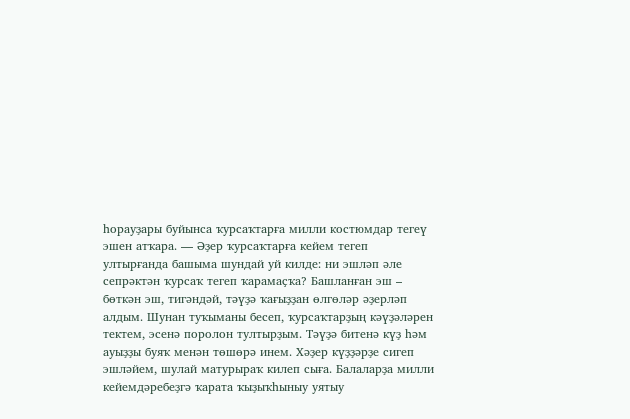һорауҙары буйынса ҡурсаҡтарға милли костюмдар тегеү эшен атҡара. — Әҙер ҡурсаҡтарға кейем тегеп ултырғанда башыма шундай уй килде: ни эшләп әле сепрәктән ҡурсаҡ тегеп ҡарамаҫҡа? Башланған эш – бөткән эш, тигәндәй, тәүҙә ҡағыҙҙан өлгөләр әҙерләп алдым. Шунан туҡыманы бесеп, ҡурсаҡтарҙың кәүҙәләрен тектем, эсенә поролон тултырҙым. Тәүҙә битенә күҙ һәм ауыҙҙы буяҡ менән төшөрә инем. Хәҙер күҙҙәрҙе сигеп эшләйем, шулай матурыраҡ килеп сыға. Балаларҙа милли кейемдәребеҙгә ҡарата ҡыҙыҡһыныу уятыу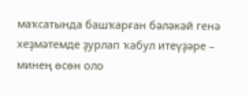маҡсатында башҡарған бәләкәй генә хеҙмәтемде ҙурлап ҡабул итеүҙәре – минең өсөн оло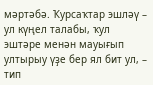мәртәбә. Ҡурсаҡтар эшләү – ул күңел талабы, ҡул эштәре менән мауығып ултырыу үҙе бер ял бит ул, – тип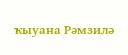ҡыуана Рәмзилә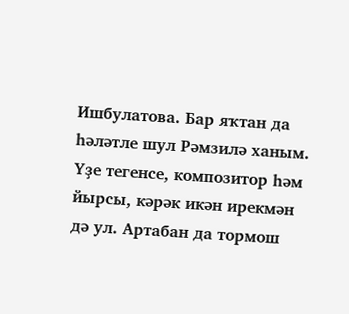Ишбулатова. Бар яҡтан да һәләтле шул Рәмзилә ханым. Үҙе тегенсе, композитор һәм йырсы, кәрәк икән ирекмән дә ул. Артабан да тормош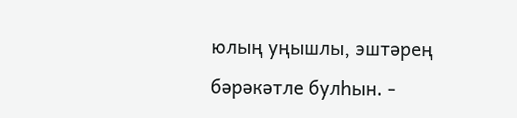юлың уңышлы, эштәрең бәрәкәтле булһын. -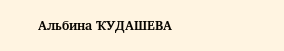Альбина ҠУДАШЕВА